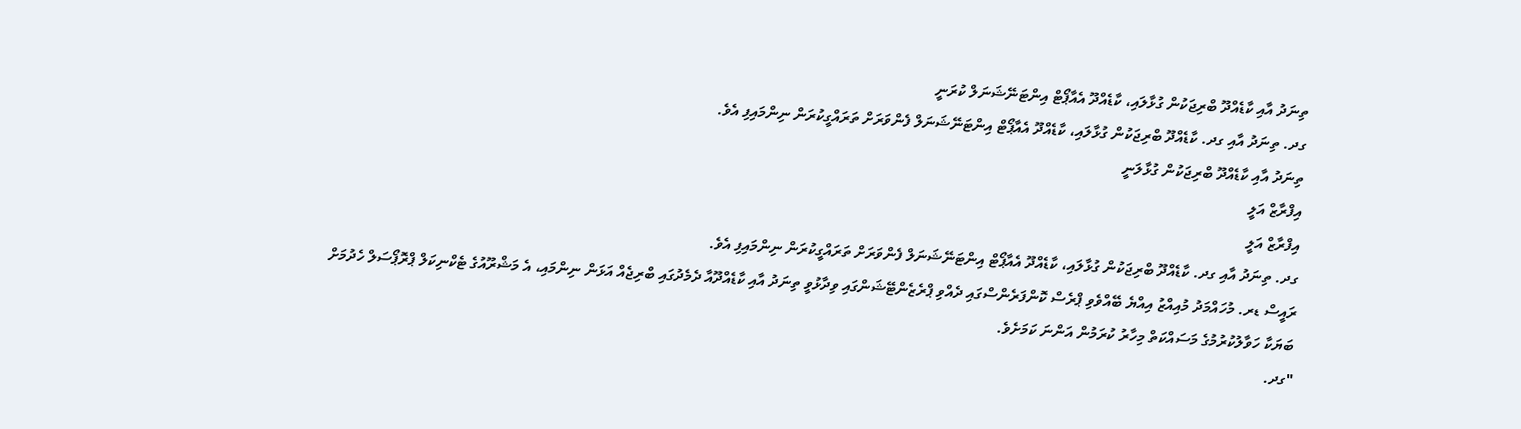ތިނަދު އާއި ކާޑެއްދޫ ބްރިޖަކުން ގުޅާލައި، ކާޑެއްދޫ އެއާޕޯޓް އިންޓަނޭޝަނަލް ކުރަނީ
ގދ. ތިނަދު އާއި ގދ. ކާޑެއްދޫ ބްރިޖަކުން ގުޅާލައި، ކާޑެއްދޫ އެއާޕޯޓް އިންޓަނޭޝަނަލް ފެންވަރަށް ތަރައްގީކުރަން ނިންމައިފި އެވެ.
ތިނަދު އާއި ކާޑެއްދޫ ބްރިޖަކުން ގުޅާލަނީ
އިފްރާޒް އަލީ
އިފްރާޒް އަލީ
ގދ. ތިނަދު އާއި ގދ. ކާޑެއްދޫ ބްރިޖަކުން ގުޅާލައި، ކާޑެއްދޫ އެއާޕޯޓް އިންޓަނޭޝަނަލް ފެންވަރަށް ތަރައްގީކުރަން ނިންމައިފި އެވެ.
ރައީސް ޑރ. މުހައްމަދު މުއިއްޒު އިއްޔެ ބޭއްވެވި ޕްރެސް ކޮންފަރެންސްގައި ދެއްވި ޕްރެޒެންޓޭޝަންގައި ވިދާޅުވީ ތިނަދު އާއި ކާޑެއްދޫއާ ދެމެދުގައި ބްރިޖެއް އަޅަން ނިންމައި، އެ މަޝްރޫއުގެ ޓެކްނިކަލް ޕްރޮޕޯސަލް ހެދުމަށް ބަޔަކާ ހަވާލުކުރުމުގެ މަސައްކަތް މިހާރު ކުރަމުން އަންނަ ކަމަށެވެ.
"ގދ.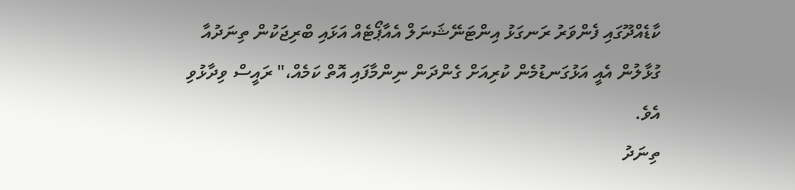ކާޑެއްދޫގައި ފެންވަރު ރަނގަޅު އިންޓަނޭޝަނަލް އެއާޕޯޓެއް އަޅައި ބްރިޖަކުން ތިނަދުއާ ގުޅާލުން އެއީ އަޅުގަނޑުމެން ކުރިއަށް ގެންދަން ނިންމާފައި އޮތް ކަމެއް،" ރައީސް ވިދާޅުވި އެވެ.
ތިނަދު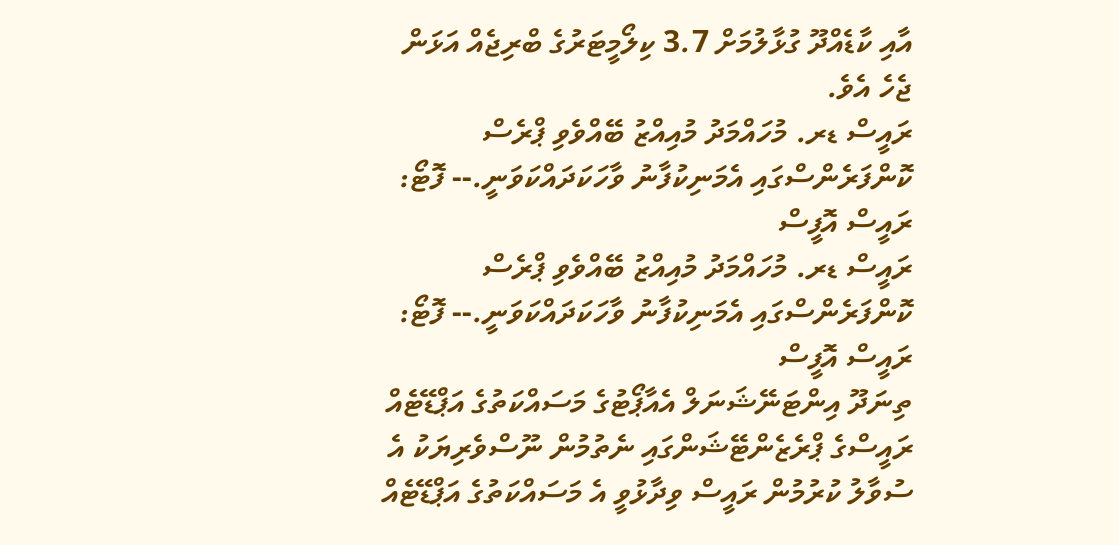އާއި ކާޑެއްދޫ ގުޅާލުމަށް 3.7 ކިލޯމީޓަރުގެ ބްރިޖެއް އަޅަން ޖެހެ އެވެ.
ރައީސް ޑރ. މުހައްމަދު މުއިއްޒު ބޭއްވެވި ޕްރެސް ކޮންފަރެންސްގައި އެމަނިކުފާނު ވާހަކަދައްކަވަނީ.-- ފޮޓޯ: ރައީސް އޮފީސް
ރައީސް ޑރ. މުހައްމަދު މުއިއްޒު ބޭއްވެވި ޕްރެސް ކޮންފަރެންސްގައި އެމަނިކުފާނު ވާހަކަދައްކަވަނީ.-- ފޮޓޯ: ރައީސް އޮފީސް
ތިނަދޫ އިންޓަނޭޝަނަލް އެއާޕޯޓުގެ މަސައްކަތުގެ އަޕްޑޭޓެއް ރައީސްގެ ޕްރެޒެންޓޭޝަންގައި ނެތުމުން ނޫސްވެރިޔަކު އެ ސުވާލު ކުރުމުން ރައީސް ވިދާޅުވީ އެ މަސައްކަތުގެ އަޕްޑޭޓެއް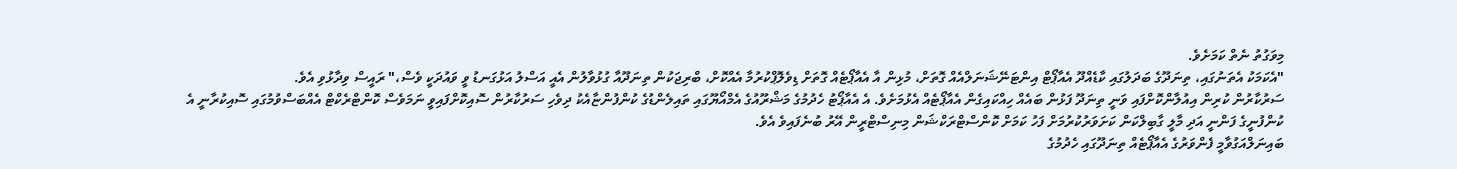މިވަގުތު ނެތް ކަމަށެވެ.
"އެކަމަކު އެތަނުގައި، ތިނަދޫގެ ބަދަލުގައި ކާޑެއްދޫ އެއާޕޯޓް އިންޓަނޭޝަނަލްއެއް ގޮތަށް، މުޅިން އާ އެއާޕޯޓެއް ގޮތަށް ޑިވެލޮޕްކުރުމާ އެއްކޮށް، ބްރިޖަކުން ތިނަދޫއާ ގުޅުވާލުން އެއީ އަސްލު އަޅުގަނޑު ވީ ވައުދަކީ ވެސް،" ރައީސް ވިދާޅުވި އެވެ.
ސަރުކާރުން ކުރިން އިއުލާންކޮށްފައި ވަނީ ތިނަދޫ ފަޅުން ބައެއް ހިއްކައިގެން އެއާޕޯޓެއް އެޅުމަށެވެ. އެ އެއާޕޯޓު ހެދުމުގެ މަޝްރޫއުގެ އެމްއޯޔޫގައި ތައިލެންޑުގެ ކުންފުންޏާއެކު ދިވެހި ސަރުކާރުން ސޮއިކޮށްފައިވީ ނަމަވެސް ކޮންޓްރެކްޓް އެއްބަސްވުމުގައި ސޮއިކުރާނީ އެ ކުންފުނީގެ ފަންނީ އަދި މާލީ ގާބިލްކަން ކަށަވަރުކުރުމަށް ފަހު ކަމަށް ކޮންސްޓްރަކްޝަން މިނިސްޓްރީން އޭރު ބުނެފައިވެ އެވެ.
ބައިނަލްއަގުވާމީ ފެންވަރުގެ އެއާޕޯޓެއް ތިނަދޫގައި ހެދުމުގެ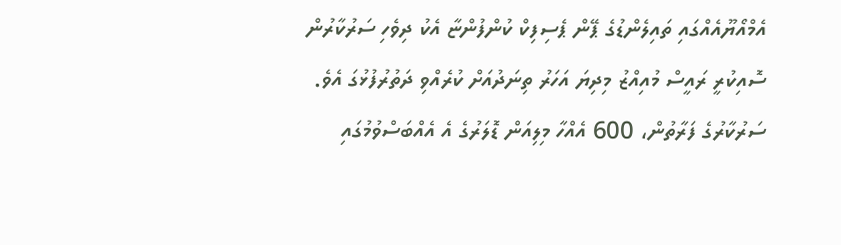އެމްއޯޔޫއެއްގައި ތައިލެންޑުގެ ޕޭން ޕެސިފިކް ކުންފުންޏާ އެކު ދިވެހި ސަރުކާރުން ސޮއިކުރީ ރައީސް މުއިއްޒު މިދިޔަ އަހަރު ތިނަދުއަށް ކުރެއްވި ދަތުރުފުޅުގަ އެވެ. ސަރުކާރުގެ ފަރާތުން، 600 އެއްހާ މިލިއަން ޑޮލަރުގެ އެ އެއްބަސްވުމުގައި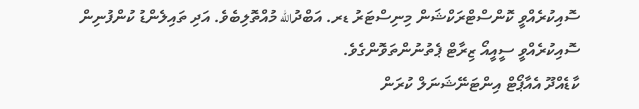ސޮއިކުރެއްވީ ކޮންސްޓްރަކްޝަން މިނިސްޓަރު ޑރ. އަބްދުالله މުއްތޮލިބެވެ. އަދި ތައިލެންޑު ކުންފުނިން ސޮއިކުރެއްވީ ސީއީއޯ ޒިރާޓް ޕެތުނުންތަވޮންގެވެ.
ކާޑެއްދޫ އެއާޕޯޓް އިންޓަނޭޝަނަލް ކުރަން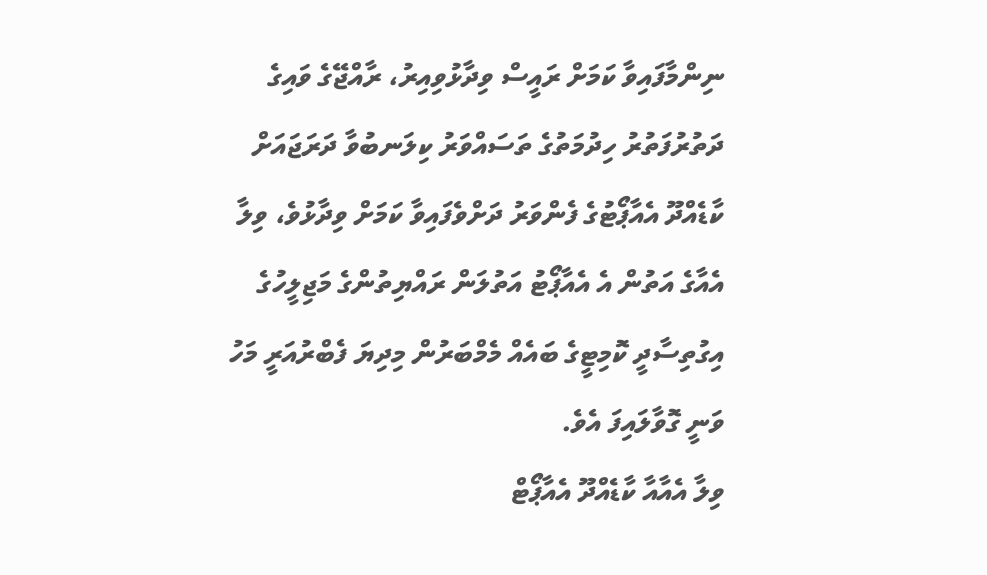ނިންމާފައިވާ ކަމަށް ރައީސް ވިދާޅުވިއިރު، ރާއްޖޭގެ ވައިގެ ދަތުރުފަތުރު ހިދުމަތުގެ ތަސައްވަރު ކިލަނބުވާ ދަރަޖައަށް ކާޑެއްދޫ އެއާޕޯޓުގެ ފެންވަރު ދަށްވެފައިވާ ކަމަށް ވިދާޅުވެ، ވިލާ އެއާގެ އަތުން އެ އެއާޕޯޓު އަތުލަން ރައްޔިތުންގެ މަޖިލީހުގެ އިގުތިސާދީ ކޮމިޓީގެ ބައެއް މެމްބަރުން މިދިޔަ ފެބްރުއަރީ މަހު ވަނީ ގޮވާލައިފަ އެވެ.
ވިލާ އެއާއާ ކާޑެއްދޫ އެއާޕޯޓް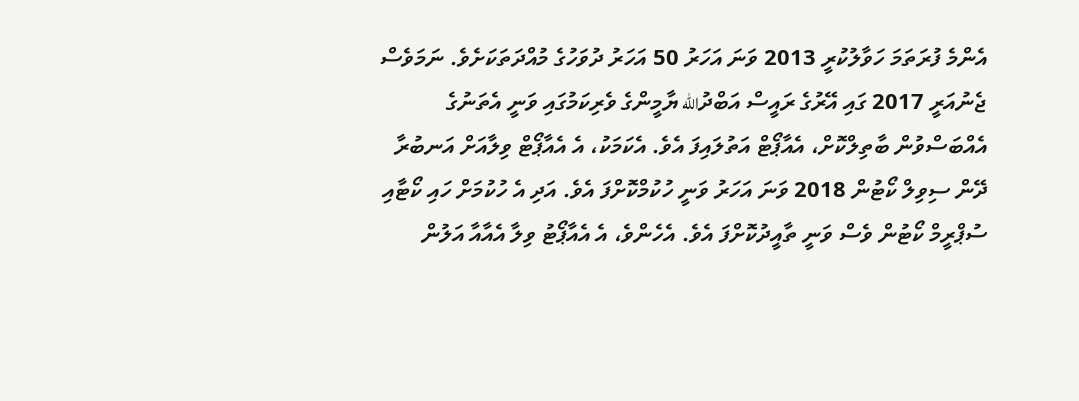އެންމެ ފުރަތަމަ ހަވާލުކުރީ 2013 ވަނަ އަހަރު 50 އަހަރު ދުވަހުގެ މުއްދަތަކަށެވެ. ނަމަވެސް ޖެނުއަރީ 2017 ގައި އޭރުގެ ރައީސް އަބްދުالله ޔާމީންގެ ވެރިކަމުގައި ވަނީ އެތަނުގެ އެއްބަސްވުން ބާތިލްކޮށް، އެއާޕޯޓް އަތުލައިފަ އެވެ. އެކަމަކު، އެ އެއާޕޯޓް ވިލާއަށް އަނބުރާ ދޭން ސިވިލް ކޯޓުން 2018 ވަނަ އަހަރު ވަނީ ހުކުމްކޮށްފަ އެވެ. އަދި އެ ހުކުމަށް ހައި ކޯޓާއި ސުޕްރީމް ކޯޓުން ވެސް ވަނީ ތާއީދުކޮށްފަ އެވެ. އެހެންވެ، އެ އެއާޕޯޓު ވިލާ އެއާއާ އަލުން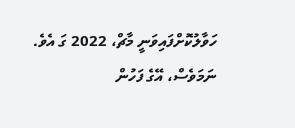ހަވާލުކޮށްފައިވަނީ މާޗް، 2022 ގަ އެވެ.
ނަމަވެސް، އޭގެ ފަހުން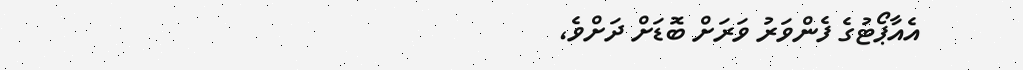އެއާޕޯޓުގެ ފެންވަރު ވަރަށް ބޮޑަށް ދަށްވެ،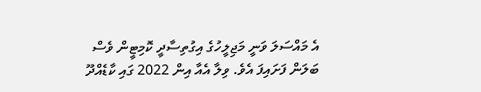އެ މައްސަލަ ވަނީ މަޖިލީހުގެ އިގުތިސާދީ ކޮމިޓީން ވެސް ބަލަން ފަށައިފަ އެވެ. ވިލާ އެއާ އިން 2022 ގައި ކާޑެއްދޫ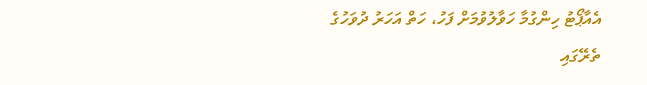އެއާޕޯޓު ހިންގުމާ ހަވާލުވުމަށް ފަހު، ހަތް އަހަރު ދުވަހުގެ ތެރޭގައި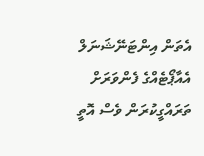އެތަން އިންޓަނޭޝަނަލް އެއާޕޯޓެއްގެ ފެންވަރަށް ތަރައްގީކުރަން ވެސް އޮތީ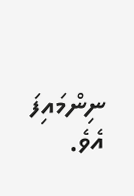ނިންމައިފަ އެވެ.